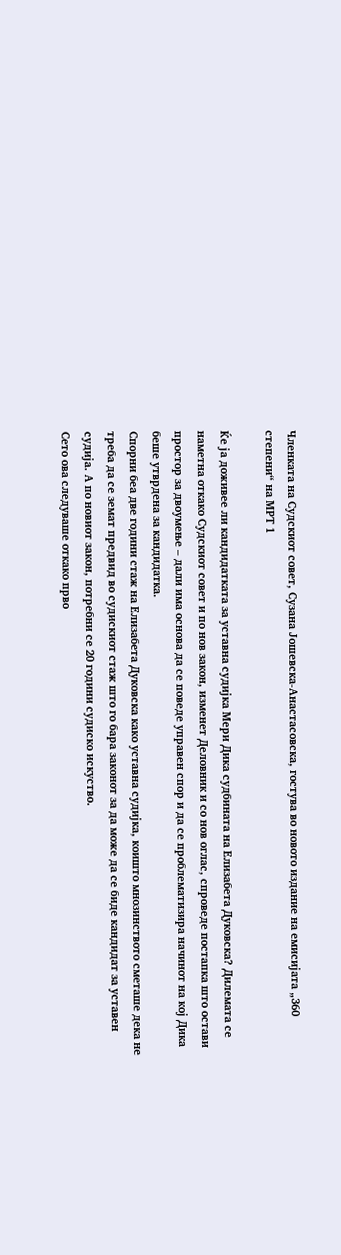Членката на Судскиот совет, Сузана Јошевска-Анастасовска, гостува во новото издание на емисијата „360 степени“ на МРТ 1

Ќе ја доживее ли кандидатката за уставна судијка Мери Дика судбината на Елизабета Дуковска? Дилемата се наметна откако Судскиот совет и по нов закон, изменет Деловник и со нов оглас, спроведе постапка што остави простор за двоумење – дали има основа да се поведе управен спор и да се проблематизира начинот на кој Дика беше утврдена за кандидатка.
Спорни беа две години стаж на Елизабета Дуковска како уставна судијка, коишто мнозинството сметаше дека не треба да се земат предвид во судискиот стаж што го бара законот за да може да се биде кандидат за уставен судија. А по новиот закон, потребни се 20 години судиско искуство.
Сето ова следуваше откако прво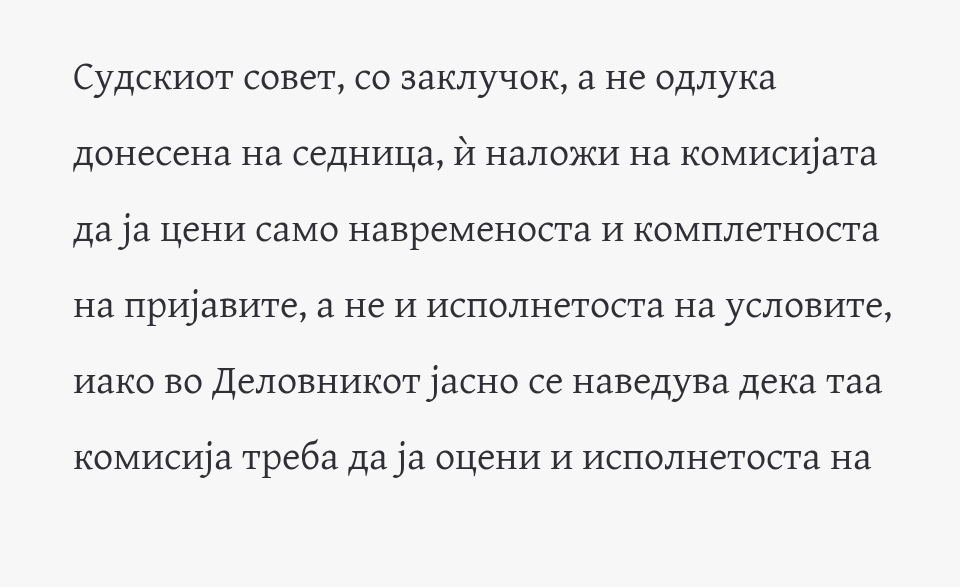Судскиот совет, со заклучок, а не одлука донесена на седница, ѝ наложи на комисијата да ја цени само навременоста и комплетноста на пријавите, а не и исполнетоста на условите, иако во Деловникот јасно се наведува дека таа комисија треба да ја оцени и исполнетоста на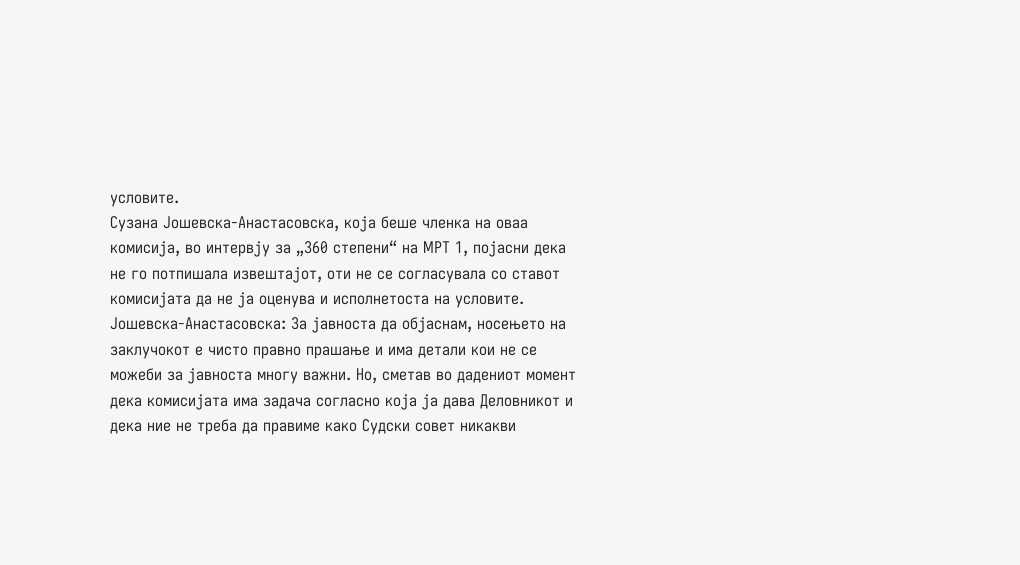условите.
Сузана Јошевска-Анастасовска, која беше членка на оваа комисија, во интервју за „360 степени“ на МРТ 1, појасни дека не го потпишала извештајот, оти не се согласувала со ставот комисијата да не ја оценува и исполнетоста на условите.
Јошевска-Анастасовска: За јавноста да објаснам, носењето на заклучокот е чисто правно прашање и има детали кои не се можеби за јавноста многу важни. Но, сметав во дадениот момент дека комисијата има задача согласно која ја дава Деловникот и дека ние не треба да правиме како Судски совет никакви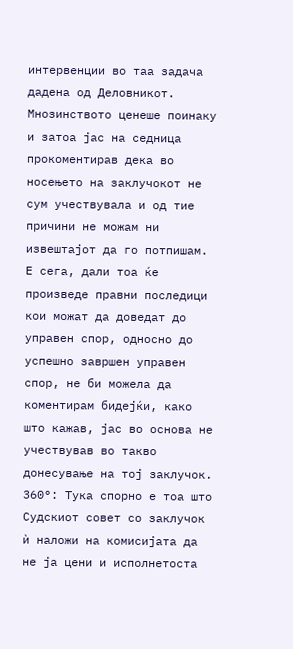интервенции во таа задача дадена од Деловникот. Мнозинството ценеше поинаку и затоа јас на седница прокоментирав дека во носењето на заклучокот не сум учествувала и од тие причини не можам ни извештајот да го потпишам. Е сега, дали тоа ќе произведе правни последици кои можат да доведат до управен спор, односно до успешно завршен управен спор, не би можела да коментирам бидејќи, како што кажав, јас во основа не учествував во такво донесување на тој заклучок.
360°: Тука спорно е тоа што Судскиот совет со заклучок ѝ наложи на комисијата да не ја цени и исполнетоста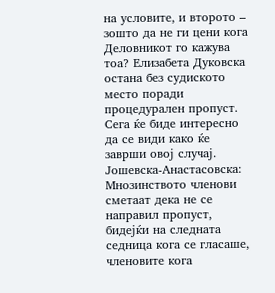на условите, и второто – зошто да не ги цени кога Деловникот го кажува тоа? Елизабета Дуковска остана без судиското место поради процедурален пропуст. Сега ќе биде интересно да се види како ќе заврши овој случај.
Јошевска-Анастасовска: Мнозинството членови сметаат дека не се направил пропуст, бидејќи на следната седница кога се гласаше, членовите кога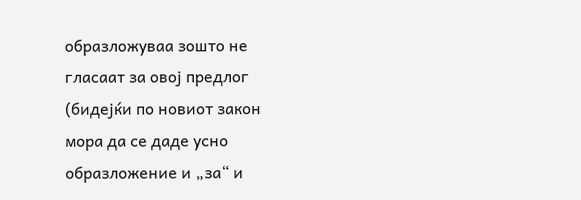образложуваа зошто не гласаат за овој предлог (бидејќи по новиот закон мора да се даде усно образложение и „за“ и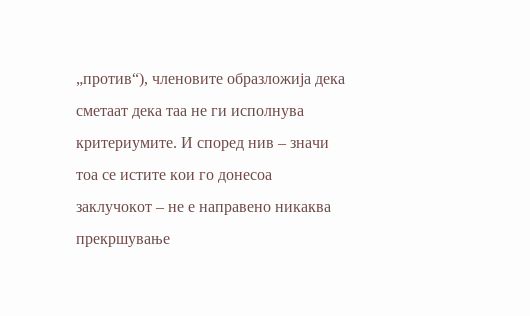„против“), членовите образложија дека сметаат дека таа не ги исполнува критериумите. И според нив – значи тоа се истите кои го донесоа заклучокот – не е направено никаква прекршување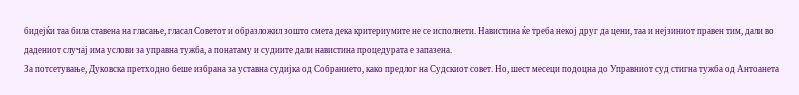бидејќи таа била ставена на гласање, гласал Советот и образложил зошто смета дека критериумите не се исполнети. Навистина ќе треба некој друг да цени, таа и нејзиниот правен тим, дали во дадениот случај има услови за управна тужба, а понатаму и судиите дали навистина процедурата е запазена.
За потсетување, Дуковска претходно беше избрана за уставна судијка од Собранието, како предлог на Судскиот совет. Но, шест месеци подоцна до Управниот суд стигна тужба од Антоанета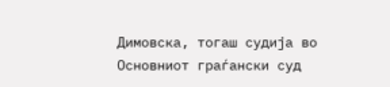Димовска, тогаш судија во Основниот граѓански суд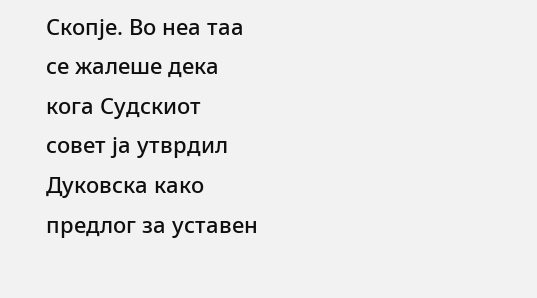Скопје. Во неа таа се жалеше дека кога Судскиот совет ја утврдил Дуковска како предлог за уставен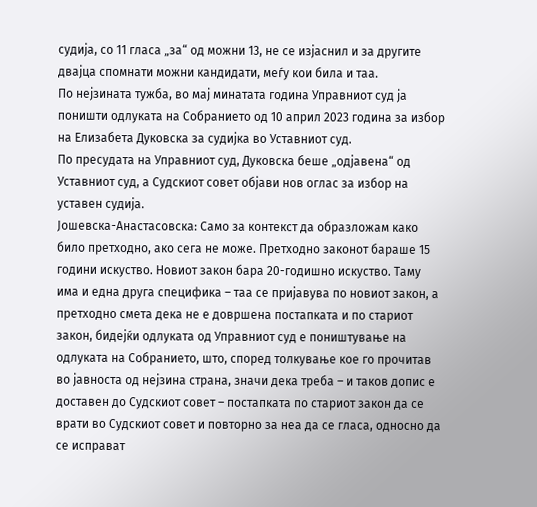судија, со 11 гласа „за“ од можни 13, не се изјаснил и за другите двајца спомнати можни кандидати, меѓу кои била и таа.
По нејзината тужба, во мај минатата година Управниот суд ја поништи одлуката на Собранието од 10 април 2023 година за избор на Елизабета Дуковска за судијка во Уставниот суд.
По пресудата на Управниот суд, Дуковска беше „одјавена“ од Уставниот суд, а Судскиот совет објави нов оглас за избор на уставен судија.
Јошевска-Анастасовска: Само за контекст да образложам како било претходно, ако сега не може. Претходно законот бараше 15 години искуство. Новиот закон бара 20-годишно искуство. Таму има и една друга специфика – таа се пријавува по новиот закон, а претходно смета дека не е довршена постапката и по стариот закон, бидејќи одлуката од Управниот суд е поништување на одлуката на Собранието, што, според толкување кое го прочитав во јавноста од нејзина страна, значи дека треба – и таков допис е доставен до Судскиот совет – постапката по стариот закон да се врати во Судскиот совет и повторно за неа да се гласа, односно да се исправат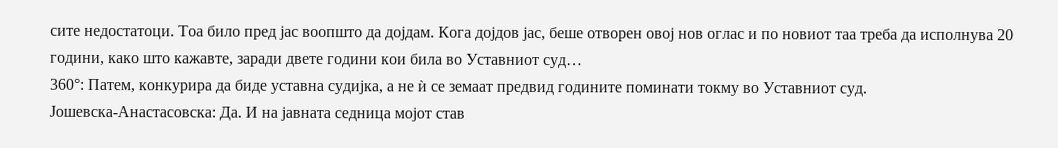сите недостатоци. Тоа било пред јас воопшто да дојдам. Кога дојдов јас, беше отворен овој нов оглас и по новиот таа треба да исполнува 20 години, како што кажавте, заради двете години кои била во Уставниот суд…
360°: Патем, конкурира да биде уставна судијка, а не ѝ се земаат предвид годините поминати токму во Уставниот суд.
Јошевска-Анастасовска: Да. И на јавната седница мојот став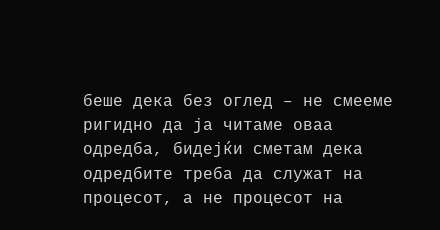беше дека без оглед – не смееме ригидно да ја читаме оваа одредба, бидејќи сметам дека одредбите треба да служат на процесот, а не процесот на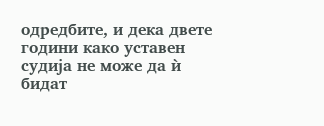одредбите, и дека двете години како уставен судија не може да ѝ бидат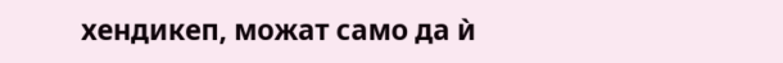хендикеп, можат само да ѝ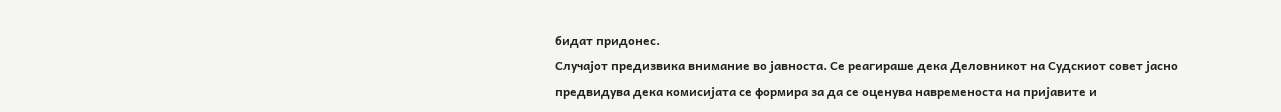бидат придонес.
Случајот предизвика внимание во јавноста. Се реагираше дека Деловникот на Судскиот совет јасно предвидува дека комисијата се формира за да се оценува навременоста на пријавите и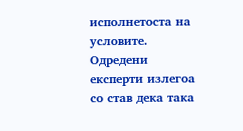исполнетоста на условите. Одредени експерти излегоа со став дека така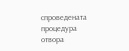спроведената процедура отвора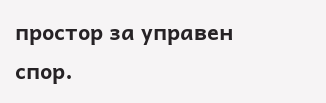простор за управен спор.